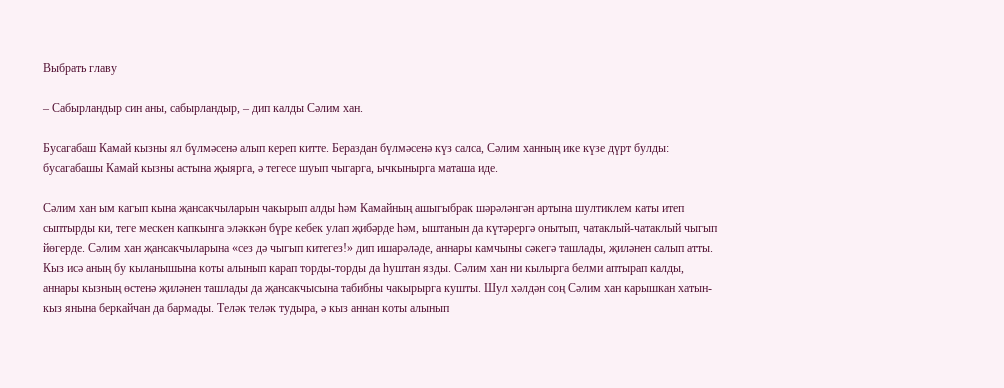Выбрать главу

– Сабырландыр син аны, сабырландыр, – дип калды Сәлим хан.

Бусагабаш Камай кызны ял бүлмәсенә алып кереп китте. Бераздан бүлмәсенә күз салса, Сәлим ханның ике күзе дүрт булды: бусагабашы Камай кызны астына җыярга, ә тегесе шуып чыгарга, ычкынырга маташа иде.

Сәлим хан ым кагып кына җансакчыларын чакырып алды һәм Камайның ашыгыбрак шәрәләнгән артына шултиклем каты итеп сыптырды ки, теге мескен капкынга эләккән бүре кебек улап җибәрде һәм, ыштанын да күтәрергә онытып, чатаклый-чатаклый чыгып йөгерде. Сәлим хан җансакчыларына «сез дә чыгып китегез!» дип ишарәләде, аннары камчыны сәкегә ташлады, җиләнен салып атты. Кыз исә аның бу кыланышына коты алынып карап торды-торды да һуштан язды. Сәлим хан ни кылырга белми аптырап калды, аннары кызның өстенә җиләнен ташлады да җансакчысына табибны чакырырга кушты. Шул хәлдән соң Сәлим хан карышкан хатын-кыз янына беркайчан да бармады. Теләк теләк тудыра, ә кыз аннан коты алынып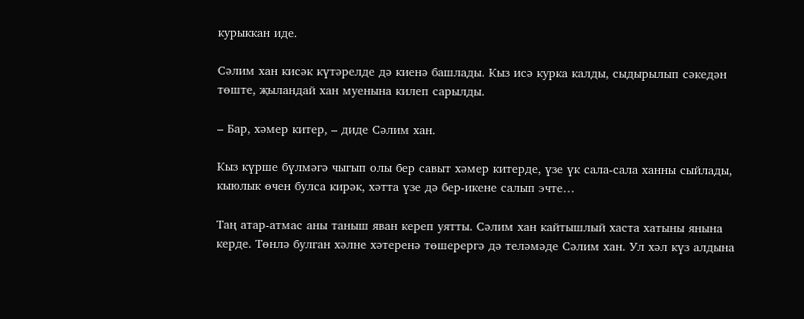курыккан иде.

Сәлим хан кисәк күтәрелде дә киенә башлады. Кыз исә курка калды, сыдырылып сәкедән төште, җыландай хан муенына килеп сарылды.

– Бар, хәмер китер, – диде Сәлим хан.

Кыз күрше бүлмәгә чыгып олы бер савыт хәмер китерде, үзе үк сала-сала ханны сыйлады, кыюлык өчен булса кирәк, хәтта үзе дә бер-икене салып эчте…

Таң атар-атмас аны таныш яван кереп уятты. Сәлим хан кайтышлый хаста хатыны янына керде. Төнлә булган хәлне хәтеренә төшерергә дә теләмәде Сәлим хан. Ул хәл күз алдына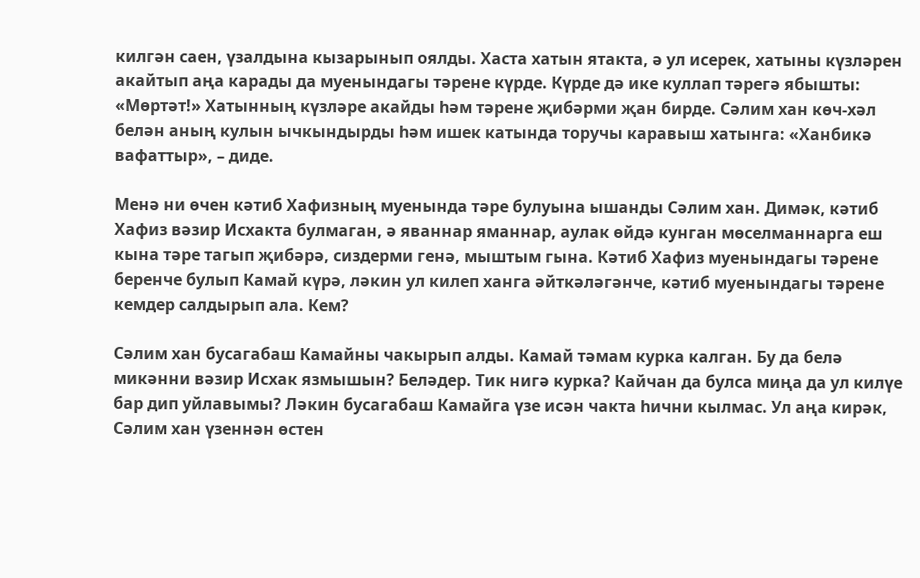килгән саен, үзалдына кызарынып оялды. Хаста хатын ятакта, ә ул исерек, хатыны күзләрен акайтып аңа карады да муенындагы тәрене күрде. Күрде дә ике куллап тәрегә ябышты: «Мөртәт!» Хатынның күзләре акайды һәм тәрене җибәрми җан бирде. Сәлим хан көч-хәл белән аның кулын ычкындырды һәм ишек катында торучы каравыш хатынга: «Ханбикә вафаттыр», – диде.

Менә ни өчен кәтиб Хафизның муенында тәре булуына ышанды Сәлим хан. Димәк, кәтиб Хафиз вәзир Исхакта булмаган, ә яваннар яманнар, аулак өйдә кунган мөселманнарга еш кына тәре тагып җибәрә, сиздерми генә, мыштым гына. Кәтиб Хафиз муенындагы тәрене беренче булып Камай күрә, ләкин ул килеп ханга әйткәләгәнче, кәтиб муенындагы тәрене кемдер салдырып ала. Кем?

Сәлим хан бусагабаш Камайны чакырып алды. Камай тәмам курка калган. Бу да белә микәнни вәзир Исхак язмышын? Беләдер. Тик нигә курка? Кайчан да булса миңа да ул килүе бар дип уйлавымы? Ләкин бусагабаш Камайга үзе исән чакта һични кылмас. Ул аңа кирәк, Сәлим хан үзеннән өстен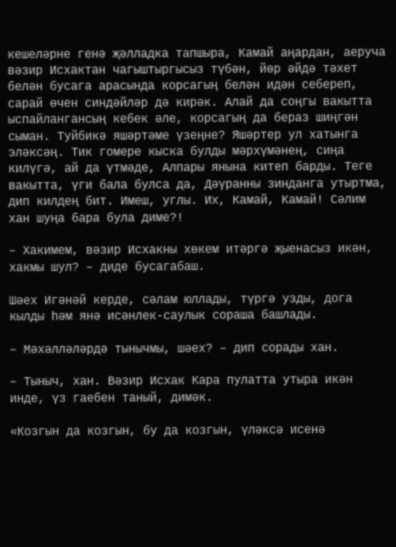кешеләрне генә җәлладка тапшыра, Камай аңардан, аеруча вәзир Исхактан чагыштыргысыз түбән, йөр әйдә тәхет белән бусага арасында корсагың белән идән себереп, сарай өчен синдәйләр дә кирәк. Алай да соңгы вакытта ыспайлангансың кебек әле, корсагың да бераз шиңгән сыман. Туйбикә яшәртәме үзеңне? Яшәртер ул хатынга эләксәң. Тик гомере кыска булды мәрхүмәнең, сиңа килүгә, ай да үтмәде, Алпары янына китеп барды. Теге вакытта, үги бала булса да, Дәүранны зинданга утыртма, дип килдең бит. Имеш, углы. Их, Камай, Камай! Сәлим хан шуңа бара була диме?!

– Хакимем, вәзир Исхакны хөкем итәргә җыенасыз икән, хакмы шул? – диде бусагабаш.

Шәех Игәнәй керде, сәлам юллады, түргә узды, дога кылды һәм янә исәнлек-саулык сораша башлады.

– Мәхәлләләрдә тынычмы, шәех? – дип сорады хан.

– Тыныч, хан. Вәзир Исхак Кара пулатта утыра икән инде, үз гаебен таный, димәк.

«Козгын да козгын, бу да козгын, үләксә исенә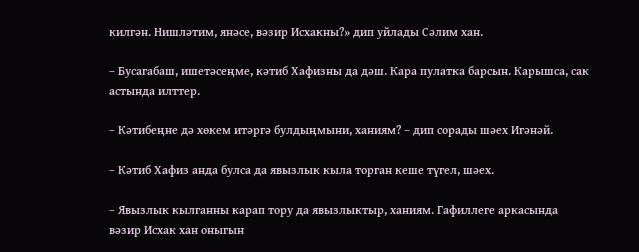килгән. Нишләтим, янәсе, вәзир Исхакны?» дип уйлады Сәлим хан.

– Бусагабаш, ишетәсеңме, кәтиб Хафизны да дәш. Кара пулатка барсын. Карышса, сак астында илттер.

– Кәтибеңне дә хөкем итәргә булдыңмыни, ханиям? – дип сорады шәех Игәнәй.

– Кәтиб Хафиз анда булса да явызлык кыла торган кеше түгел, шәех.

– Явызлык кылганны карап тору да явызлыктыр, ханиям. Гафиллеге аркасында вәзир Исхак хан оныгын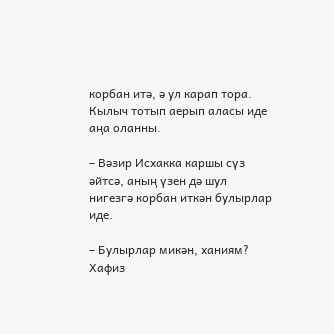корбан итә, ә ул карап тора. Кылыч тотып аерып аласы иде аңа оланны.

– Вәзир Исхакка каршы сүз әйтсә, аның үзен дә шул нигезгә корбан иткән булырлар иде.

– Булырлар микән, ханиям? Хафиз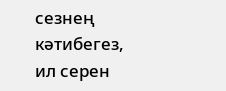сезнең кәтибегез, ил серен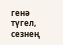генә түгел, сезнең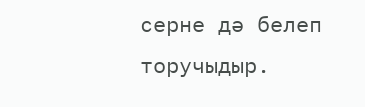серне дә белеп торучыдыр.